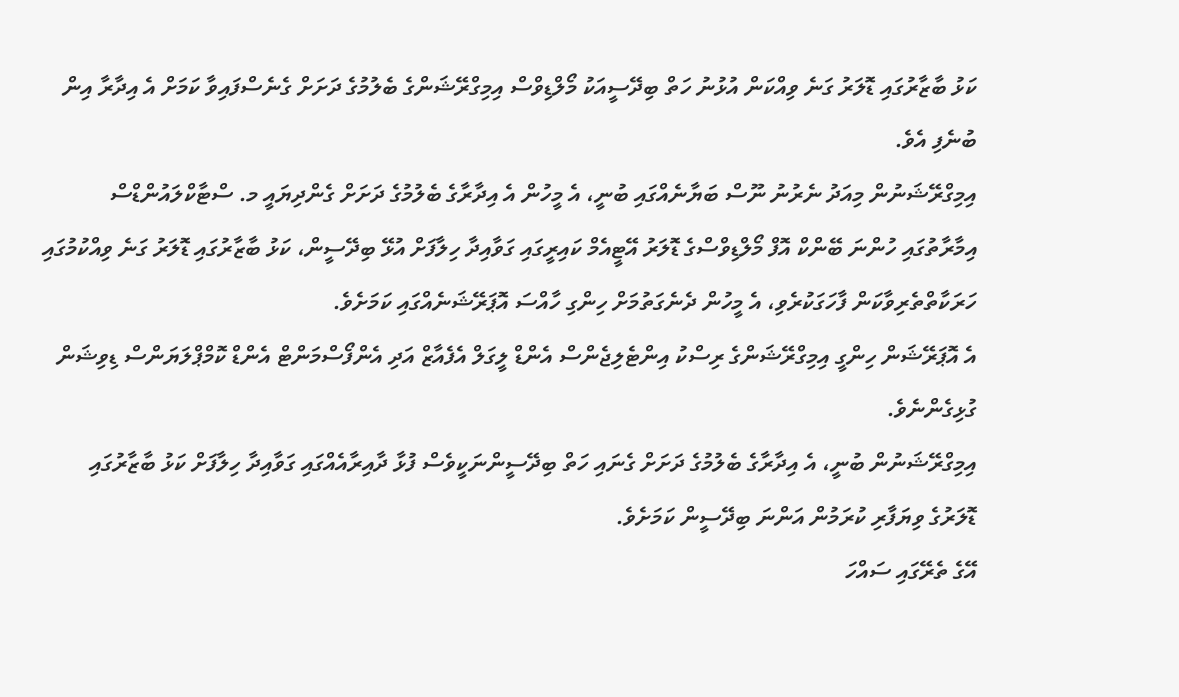ކަޅު ބާޒާރުގައި ޑޮލަރު ގަނެ ވިއްކަން އުޅުނު ހަތް ބިދޭސީއަކު މޯލްޑިވްސް އިމިގްރޭޝަންގެ ބެލުމުގެ ދަށަށް ގެނެސްފައިވާ ކަމަށް އެ އިދާރާ އިން ބުނެފި އެވެ.
އިމިގްރޭޝަނުން މިއަދު ނެރުނު ނޫސް ބަޔާނެއްގައި ބުނީ، އެ މީހުން އެ އިދާރާގެ ބެލުމުގެ ދަށަށް ގެންދިޔައީ މ. ސްޓާކްލައުންޑްސް އިމާރާތުގައި ހުންނަ ބޭންކް އޮފް މޯލްޑިވްސްގެ ޑޮލަރު އޭޓީއެމް ކައިރީގައި ގަވާއިދާ ހިލާފަށް އުޅޭ ބިދޭސީން، ކަޅު ބާޒާރުގައި ޑޮލަރު ގަނެ ވިއްކުމުގައި ހަރަކާތްތެރިވާކަން ފާހަގަކުރެވި، އެ މީހުން ދެނެގަތުމަށް ހިންގި ހާއްސަ އޮޕަރޭޝަނެއްގައި ކަމަށެވެ.
އެ އޮޕަރޭޝަން ހިންގީ އިމިގްރޭޝަންގެ ރިސްކު އިންޓެލިޖެންސް އެންޑް ލީގަލް އެފެއާޒް އަދި އެންފޯސްމަންޓް އެންޑް ކޮމްޕްލަޔަންސް ޑިވިޝަން ގުޅިގެންނެވެ.
އިމިގްރޭޝަނުން ބުނީ، އެ އިދާރާގެ ބެލުމުގެ ދަށަށް ގެނައި ހަތް ބިދޭސީންނަކީވެސް ފުޅާ ދާއިރާއެއްގައި ގަވާއިދާ ހިލާފަށް ކަޅު ބާޒާރުގައި ޑޮލަރުގެ ވިޔަފާރި ކުރަމުން އަންނަ ބިދޭސީން ކަމަށެވެ.
އޭގެ ތެރޭގައި ސައްހަ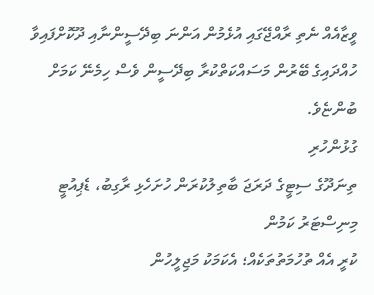ވީޒާއެއް ނެތި ރާއްޖޭގައި އުޅެމުން އަންނަ ބިދޭސީންނާއި ދޫކޮށްފައިވާ ހުއްދައިގެ ބޭރުން މަސައްކަތްކުރާ ބިދޭސީން ވެސް ހިމެނޭ ކަމަށް ބުންޏެވެ.
ގުޅުންހުރި
ތިނަދޫގެ ސިޓީގެ ދަރަޖަ ބާތިލުކުރަން ހުށަހެޅި ރާގިބު، ޑެޕިއުޓީ މިނިސްޓަރު ކަމުން
ކުރީ އެއް ތުހުމަތުތަކެއް؛ އެކަމަކު މަޖިލީހުން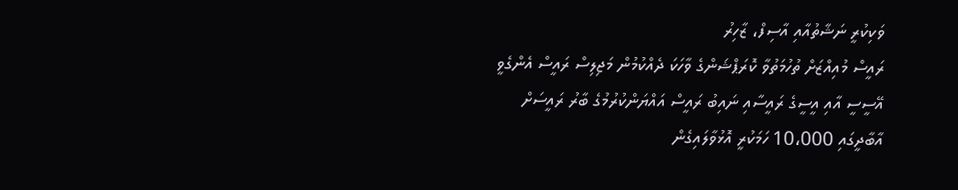ވަކިކުރީ ނަޝާތުއާއި އާސިފް، ޒާހިރު
ރައީސް މުއިއްޒަށް ތުހުމަތުވާ ކޮރަޕްޝަންގެ ވާހަކަ ދެއްކުމުން މަޖިލިސް ރައީސް އެންގެވީ
އޭސީސީ އާއި އީސީގެ ރައީސާއި ނައިބު ރައީސް އައްޔަންކުރުމުގެ ބާރު ރައީސަށް
އާބާދީގައި 10،000 ހަމަކުރީ އޮޅުވާލައިގެން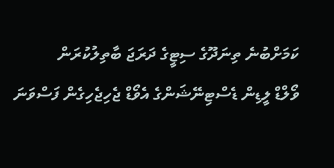ކަމަށްބުނެ ތިނަދޫގެ ސިޓީގެ ދަރަޖަ ބާތިލުކުރަން
ވޯލްޑް ލީޑިން ޑެސްޓިނޭޝަންގެ އެވޯޑް ޖެހިޖެހިގެން ފަސްވަނަ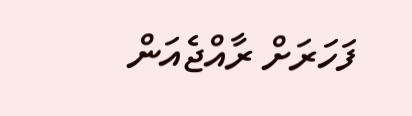ފަހަރަށް ރާއްޖެއަން